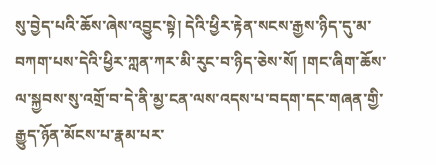སུ་བྱེད་པའི་ཆོས་ཞེས་འབྱུང་སྟེ། དེའི་ཕྱིར་རྟེན་སངས་རྒྱས་ཉིད་དུ་མ་བཀག་པས་དེའི་ཕྱིར་ཀླན་ཀར་མི་རུང་བ་ཉིད་ཅེས་སོ། །གང་ཞིག་ཆོས་ལ་སྐྱབས་སུ་འགྲོ་བ་དེ་ནི་མྱ་ངན་ལས་འདས་པ་བདག་དང་གཞན་གྱི་རྒྱུད་ཉོན་མོངས་པ་རྣམ་པར་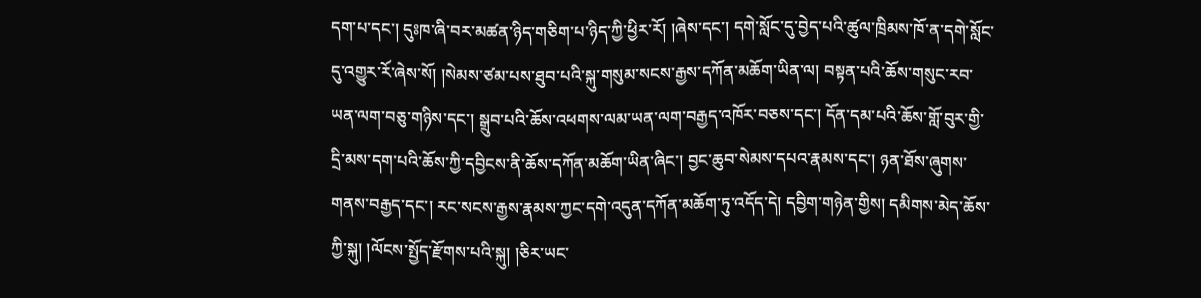དག་པ་དང་། དུཿཁ་ཞི་བར་མཚན་ཉིད་གཅིག་པ་ཉིད་ཀྱི་ཕྱིར་རོ། །ཞེས་དང་། དགེ་སློང་དུ་བྱེད་པའི་ཚུལ་ཁྲིམས་ཁོ་ན་དགེ་སློང་དུ་འགྱུར་རོ་ཞེས་སོ། །སེམས་ཙམ་པས་ཐུབ་པའི་སྐུ་གསུམ་སངས་རྒྱས་དཀོན་མཆོག་ཡིན་ལ། བསྟན་པའི་ཆོས་གསུང་རབ་ཡན་ལག་བཅུ་གཉིས་དང་། སྒྲུབ་པའི་ཆོས་འཕགས་ལམ་ཡན་ལག་བརྒྱད་འཁོར་བཅས་དང་། དོན་དམ་པའི་ཆོས་གློ་བུར་གྱི་དྲི་མས་དག་པའི་ཆོས་ཀྱི་དབྱིངས་ནི་ཆོས་དཀོན་མཆོག་ཡིན་ཞིང་། བྱང་ཆུབ་སེམས་དཔའ་རྣམས་དང་། ཉན་ཐོས་ཞུགས་གནས་བརྒྱད་དང་། རང་སངས་རྒྱས་རྣམས་ཀྱང་དགེ་འདུན་དཀོན་མཆོག་ཏུ་འདོད་དེ། དབྱིག་གཉེན་གྱིས། དམིགས་མེད་ཆོས་ཀྱི་སྐུ། །ལོངས་སྤྱོད་རྫོགས་པའི་སྐུ། །ཅིར་ཡང་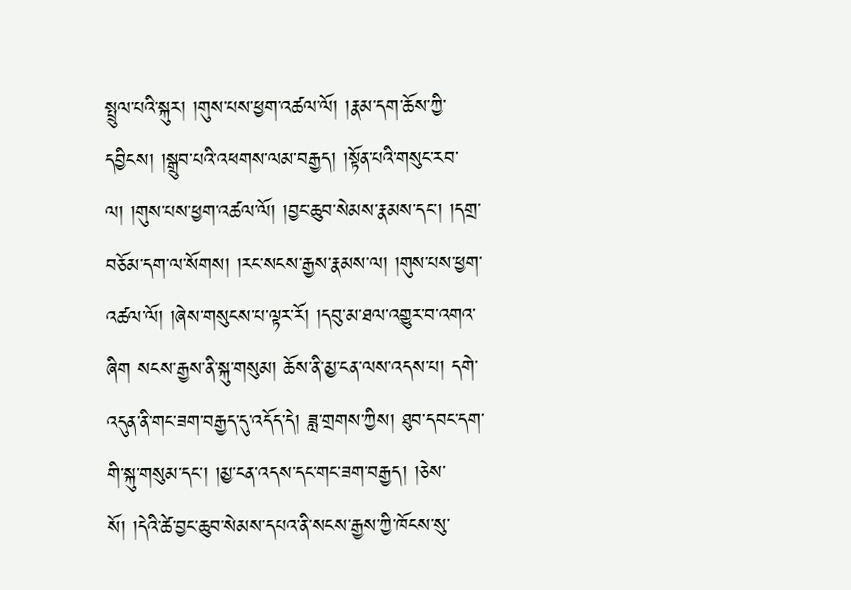སྤྲུལ་པའི་སྐུར། །གུས་པས་ཕྱག་འཚལ་ལོ། །རྣམ་དག་ཆོས་ཀྱི་དབྱིངས། །སྒྲུབ་པའི་འཕགས་ལམ་བརྒྱད། །སྟོན་པའི་གསུང་རབ་ལ། །གུས་པས་ཕྱག་འཚལ་ལོ། །བྱང་ཆུབ་སེམས་རྣམས་དང་། །དགྲ་བཅོམ་དག་ལ་སོགས། །རང་སངས་རྒྱས་རྣམས་ལ། །གུས་པས་ཕྱག་འཚལ་ལོ། །ཞེས་གསུངས་པ་ལྟར་རོ། །དབུ་མ་ཐལ་འགྱུར་བ་འགའ་ཞིག སངས་རྒྱས་ནི་སྐུ་གསུམ། ཆོས་ནི་མྱ་ངན་ལས་འདས་པ། དགེ་འདུན་ནི་གང་ཟག་བརྒྱད་དུ་འདོད་དེ། ཟླ་གྲགས་ཀྱིས། ཐུབ་དབང་དག་གི་སྐུ་གསུམ་དང་། །མྱ་ངན་འདས་དང་གང་ཟག་བརྒྱད། །ཅེས་སོ། །དེའི་ཚེ་བྱང་ཆུབ་སེམས་དཔའ་ནི་སངས་རྒྱས་ཀྱི་ཁོངས་སུ་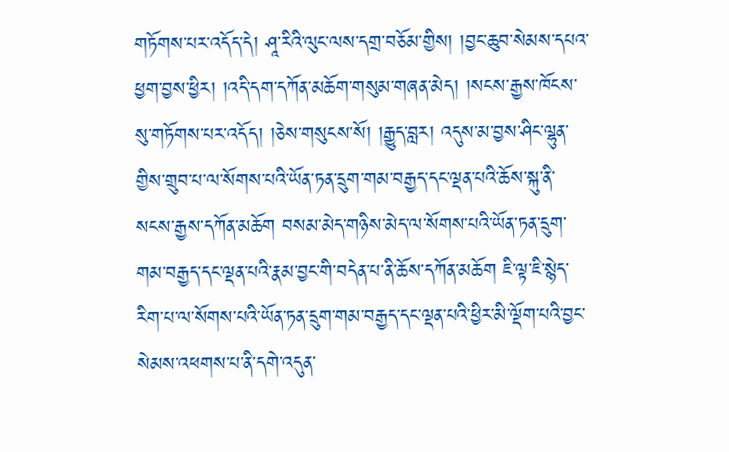གཏོགས་པར་འདོད་དེ། ཤཱ་རིའི་ལུང་ལས་དགྲ་བཅོམ་གྱིས། །བྱང་ཆུབ་སེམས་དཔའ་ཕྱག་བྱས་ཕྱིར། །འདི་དག་དཀོན་མཆོག་གསུམ་གཞན་མེད། །སངས་རྒྱས་ཁོངས་སུ་གཏོགས་པར་འདོད། །ཅེས་གསུངས་སོ། །རྒྱུད་བླར། འདུས་མ་བྱས་ཤིང་ལྷུན་གྱིས་གྲུབ་པ་ལ་སོགས་པའི་ཡོན་ཏན་དྲུག་གམ་བརྒྱད་དང་ལྡན་པའི་ཆོས་སྐུ་ནི་སངས་རྒྱས་དཀོན་མཆོག བསམ་མེད་གཉིས་མེད་ལ་སོགས་པའི་ཡོན་ཏན་དྲུག་གམ་བརྒྱད་དང་ལྡན་པའི་རྣམ་བྱང་གི་བདེན་པ་ནི་ཆོས་དཀོན་མཆོག ཇི་ལྟ་ཇི་སྙེད་རིག་པ་ལ་སོགས་པའི་ཡོན་ཏན་དྲུག་གམ་བརྒྱད་དང་ལྡན་པའི་ཕྱིར་མི་ལྡོག་པའི་བྱང་སེམས་འཕགས་པ་ནི་དགེ་འདུན་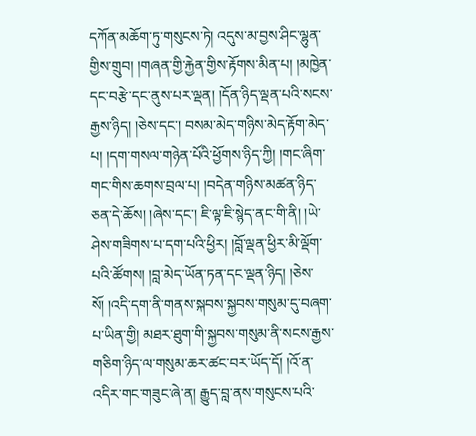དཀོན་མཆོག་ཏུ་གསུངས་ཏེ། འདུས་མ་བྱས་ཤིང་ལྷུན་གྱིས་གྲུབ། །གཞན་གྱི་རྐྱེན་གྱིས་རྟོགས་མིན་པ། །མཁྱེན་དང་བརྩེ་དང་ནུས་པར་ལྡན། །དོན་ཉིད་ལྡན་པའི་སངས་རྒྱས་ཉིད། །ཅེས་དང་། བསམ་མེད་གཉིས་མེད་རྟོག་མེད་པ། །དག་གསལ་གཉེན་པོའི་ཕྱོགས་ཉིད་ཀྱི། །གང་ཞིག་གང་གིས་ཆགས་བྲལ་པ། །བདེན་གཉིས་མཚན་ཉིད་ཅན་དེ་ཆོས། །ཞེས་དང་། ཇི་ལྟ་ཇི་སྙེད་ནང་གི་ནི། །ཡེ་ཤེས་གཟིགས་པ་དག་པའི་ཕྱིར། །བློ་ལྡན་ཕྱིར་མི་ལྡོག་པའི་ཚོགས། །བླ་མེད་ཡོན་ཏན་དང་ལྡན་ཉིད། །ཅེས་སོ། །འདི་དག་ནི་གནས་སྐབས་སྐྱབས་གསུམ་དུ་བཞག་པ་ཡིན་གྱི། མཐར་ཐུག་གི་སྐྱབས་གསུམ་ནི་སངས་རྒྱས་གཅིག་ཉིད་ལ་གསུམ་ཆར་ཚང་བར་ཡོད་དོ། །འོ་ན་འདིར་གང་གཟུང་ཞེ་ན། རྒྱུད་བླ་ནས་གསུངས་པའི་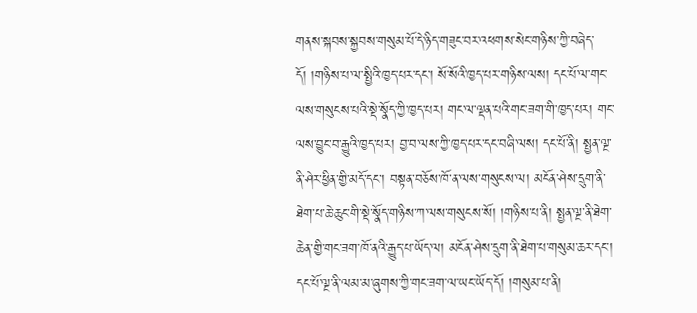གནས་སྐབས་སྐྱབས་གསུམ་པོ་དེ་ཉིད་གཟུང་བར་འཕགས་སེང་གཉིས་ཀྱི་བཞེད་དོ། །གཉིས་པ་ལ་སྤྱིའི་ཁྱད་པར་དང་། སོ་སོའི་ཁྱད་པར་གཉིས་ལས། དང་པོ་ལ་གང་ལས་གསུངས་པའི་སྡེ་སྣོད་ཀྱི་ཁྱད་པར། གང་ལ་ལྡན་པའི་གང་ཟག་གི་ཁྱད་པར། གང་ལས་བྱུང་བ་རྒྱུའི་ཁྱད་པར། བྱ་བ་ལས་ཀྱི་ཁྱད་པར་དང་བཞི་ལས། དང་པོ་ནི། སྤྱན་ལྔ་ནི་ཤེར་ཕྱིན་གྱི་མདོ་དང་། བསྟན་བཅོས་ཁོ་ན་ལས་གསུངས་ལ། མངོན་ཤེས་དྲུག་ནི་ཐེག་པ་ཆེ་ཆུང་གི་སྡེ་སྣོད་གཉིས་ཀ་ལས་གསུངས་སོ། །གཉིས་པ་ནི། སྤྱན་ལྔ་ནི་ཐེག་ཆེན་གྱི་གང་ཟག་ཁོ་ནའི་རྒྱུད་པ་ཡོད་ལ། མངོན་ཤེས་དྲུག་ནི་ཐེག་པ་གསུམ་ཆར་དང་། དང་པོ་ལྔ་ནི་ལམ་མ་ཞུགས་ཀྱི་གང་ཟག་ལ་ཡང་ཡོད་དོ། །གསུམ་པ་ནི།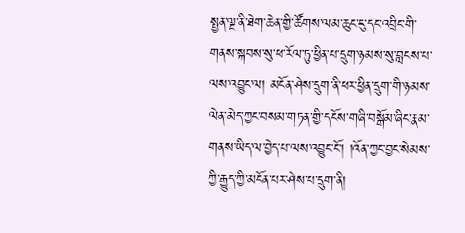སྤྱན་ལྔ་ནི་ཐེག་ཆེན་གྱི་ཚོགས་ལམ་ཆུང་ངུ་དང་འབྲིང་གི་གནས་སྐབས་སུ་ཕ་རོལ་ཏུ་ཕྱིན་པ་དྲུག་ཉམས་སུ་བླངས་པ་ལས་འབྱུང་ལ། མངོན་ཤེས་དྲུག་ནི་ཕར་ཕྱིན་དྲུག་གི་ཉམས་ལེན་མེད་ཀྱང་བསམ་གཏན་གྱི་དངོས་གཞི་བསྒོམ་ཞིང་རྣམ་གནས་ཡིད་ལ་བྱེད་པ་ལས་འབྱུང་ངོ་། །འོན་ཀྱང་བྱང་སེམས་ཀྱི་རྒྱུད་ཀྱི་མངོན་པར་ཤེས་པ་དྲུག་ནི།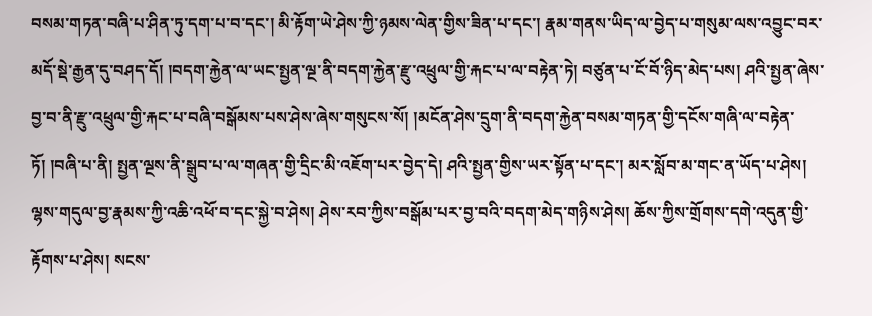བསམ་གཏན་བཞི་པ་ཤིན་ཏུ་དག་པ་བ་དང་། མི་རྟོག་ཡེ་ཤེས་ཀྱི་ཉམས་ལེན་གྱིས་ཟིན་པ་དང་། རྣམ་གནས་ཡིད་ལ་བྱེད་པ་གསུམ་ལས་འབྱུང་བར་མདོ་སྡེ་རྒྱན་དུ་བཤད་དོ། །བདག་རྐྱེན་ལ་ཡང་སྤྱན་ལྔ་ནི་བདག་རྐྱེན་རྫུ་འཕྲུལ་གྱི་རྐང་པ་ལ་བརྟེན་ཏེ། བཙུན་པ་ངོ་བོ་ཉིད་མེད་པས། ཤའི་སྤྱན་ཞེས་བྱ་བ་ནི་རྫུ་འཕྲུལ་གྱི་རྐང་པ་བཞི་བསྒོམས་པས་ཤེས་ཞེས་གསུངས་སོ། །མངོན་ཤེས་དྲུག་ནི་བདག་རྐྱེན་བསམ་གཏན་གྱི་དངོས་གཞི་ལ་བརྟེན་ཏོ། །བཞི་པ་ནི། སྤྱན་ལྔས་ནི་སྒྲུབ་པ་ལ་གཞན་གྱི་དྲིང་མི་འཇོག་པར་བྱེད་དེ། ཤའི་སྤྱན་གྱིས་ཡར་སྟོན་པ་དང་། མར་སློབ་མ་གང་ན་ཡོད་པ་ཤེས། ལྷས་གདུལ་བྱ་རྣམས་ཀྱི་འཆི་འཕོ་བ་དང་སྐྱེ་བ་ཤེས། ཤེས་རབ་ཀྱིས་བསྒོམ་པར་བྱ་བའི་བདག་མེད་གཉིས་ཤེས། ཆོས་ཀྱིས་གྲོགས་དགེ་འདུན་གྱི་རྟོགས་པ་ཤེས། སངས་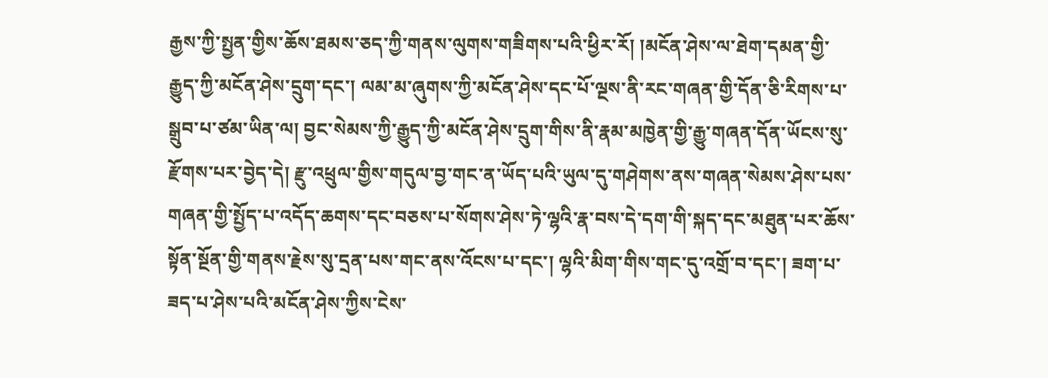རྒྱས་ཀྱི་སྤྱན་གྱིས་ཆོས་ཐམས་ཅད་ཀྱི་གནས་ལུགས་གཟིགས་པའི་ཕྱིར་རོ། །མངོན་ཤེས་ལ་ཐེག་དམན་གྱི་རྒྱུད་ཀྱི་མངོན་ཤེས་དྲུག་དང་། ལམ་མ་ཞུགས་ཀྱི་མངོན་ཤེས་དང་པོ་ལྔས་ནི་རང་གཞན་གྱི་དོན་ཅི་རིགས་པ་སྒྲུབ་པ་ཙམ་ཡིན་ལ། བྱང་སེམས་ཀྱི་རྒྱུད་ཀྱི་མངོན་ཤེས་དྲུག་གིས་ནི་རྣམ་མཁྱེན་གྱི་རྒྱུ་གཞན་དོན་ཡོངས་སུ་རྫོགས་པར་བྱེད་དེ། རྫུ་འཕྲུལ་གྱིས་གདུལ་བྱ་གང་ན་ཡོད་པའི་ཡུལ་དུ་གཤེགས་ནས་གཞན་སེམས་ཤེས་པས་གཞན་གྱི་སྤྱོད་པ་འདོད་ཆགས་དང་བཅས་པ་སོགས་ཤེས་ཏེ་ལྷའི་རྣ་བས་དེ་དག་གི་སྐད་དང་མཐུན་པར་ཆོས་སྟོན་སྔོན་གྱི་གནས་རྗེས་སུ་དྲན་པས་གང་ནས་འོངས་པ་དང་། ལྷའི་མིག་གིས་གང་དུ་འགྲོ་བ་དང་། ཟག་པ་ཟད་པ་ཤེས་པའི་མངོན་ཤེས་ཀྱིས་ངེས་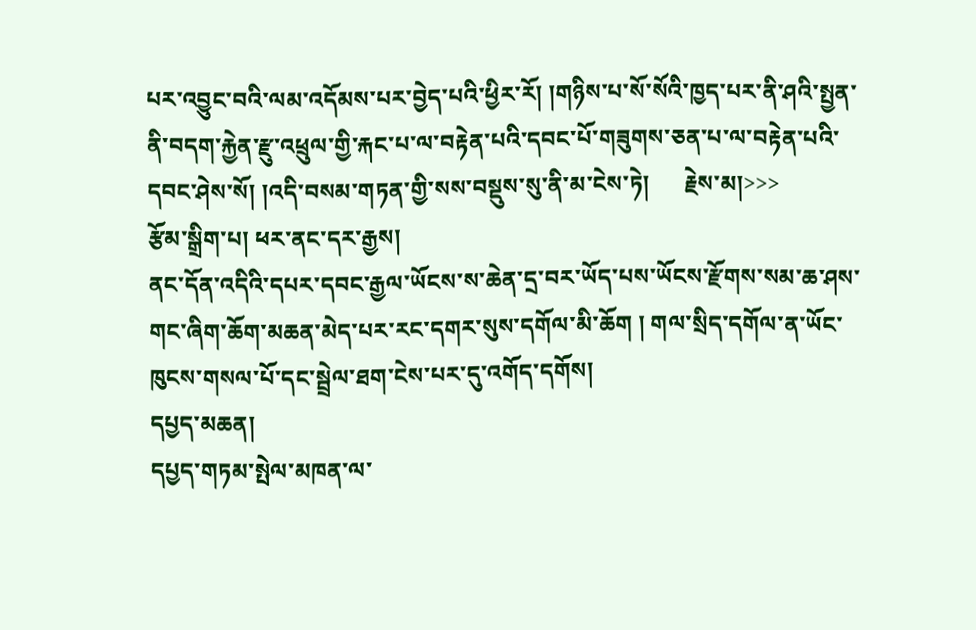པར་འབྱུང་བའི་ལམ་འདོམས་པར་བྱེད་པའི་ཕྱིར་རོ། །གཉིས་པ་སོ་སོའི་ཁྱད་པར་ནི་ཤའི་སྤྱན་ནི་བདག་རྐྱེན་རྫུ་འཕྲུལ་གྱི་རྐང་པ་ལ་བརྟེན་པའི་དབང་པོ་གཟུགས་ཅན་པ་ལ་བརྟེན་པའི་དབང་ཤེས་སོ། །འདི་བསམ་གཏན་གྱི་སས་བསྡུས་སུ་ནི་མ་ངེས་ཏེ།      རྗེས་མ།>>>
རྩོམ་སྒྲིག་པ། ཕར་ནང་དར་རྒྱས།
ནང་དོན་འདིའི་དཔར་དབང་རྒྱལ་ཡོངས་ས་ཆེན་དྲ་བར་ཡོད་པས་ཡོངས་རྫོགས་སམ་ཆ་ཤས་གང་ཞིག་ཆོག་མཆན་མེད་པར་རང་དགར་སུས་དགོལ་མི་ཆོག ། གལ་སྲིད་དགོལ་ན་ཡོང་ཁུངས་གསལ་པོ་དང་སྦྲེལ་ཐག་ངེས་པར་དུ་འགོད་དགོས།
དཔྱད་མཆན།
དཔྱད་གཏམ་སྤེལ་མཁན་ལ་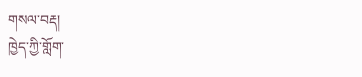གསལ་བརྡ།
ཁྱེད་ཀྱི་གློག་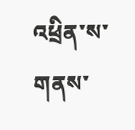འཕྲིན་ས་གནས་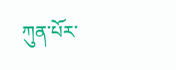ཀུན་པོར་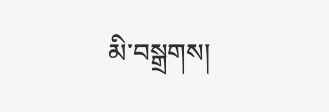མི་བསྒྲགས།